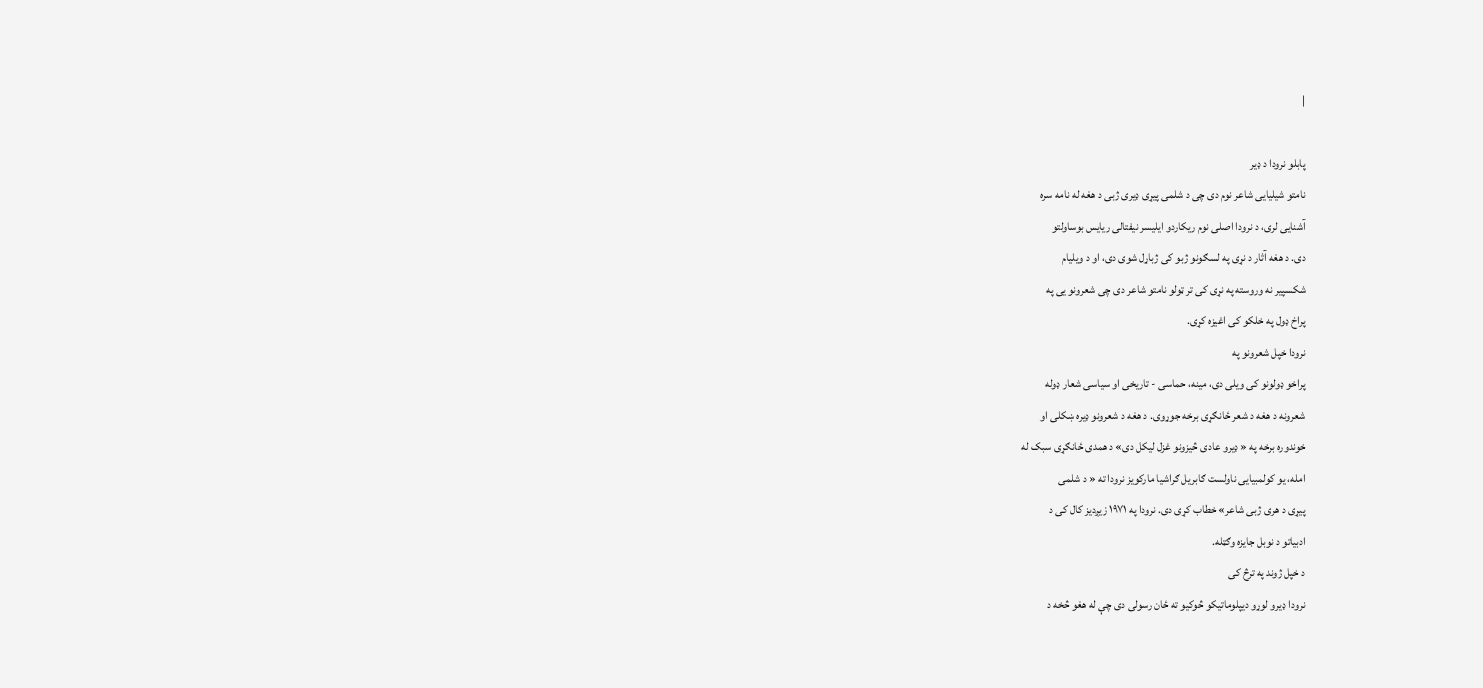|

پابلو نرودا د ډیر
نامتو شیلیایی شاعر نوم دی چی د شلمی پیړی ډیری ژبی د هغه له نامه سره
آشنایی لری، د نرودا اصلی نوم ریکاردو ایلیسر نیفتالی ریایس بوساولتو
دی. د هغه آثار د نړی په لسګونو ژبو کی ژباړل شوی دی، او د ویلیام
شکسپیر نه وروسته په نړی کی تر ټولو نامتو شاعر دی چی شعرونو یی په
پراخ ډول په خلکو کی اغیزه کړی.
نرودا خپل شعرونو په
پراخو ډولونو کی ویلی دی، مینه، حماسی - تاریخی او سیاسی شعار ډوله
شعرونه د هغه د شعر ځانګړی برخه جوړوی. د هغه د شعرونو ډیره ښکلی او
خوندوره برخه په « ډیرو عادی څیزونو غزل لیکل دی» د همدی ځانګړی سبک له
امله، یو کولمبیایی ناولست ګابریل ګراشیا مارکویز نرودا ته « د شلمی
پیړی د هری ژبی شاعر» خطاب کړی دی. نرودا په ۱۹۷۱ زیږدیز کال کی د
ادبیاتو د نوبل جایزه وګټله.
د خپل ژوند په ترڅ کی
نرودا ډیرو لوړو دیپلوماتیکو څوکیو ته ځان رسولی دی چې له هغو څخه د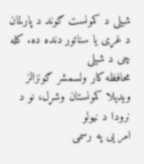شیلی د کمونست ګوند د پارلمان د غړی یا سناتور دنده ده. کله چی د شیلی
محافظه کار ولسمشر ګونزالز ویدیلا کمونستان وشړل، نو د نرودا د نیولو
امر یی په رسمی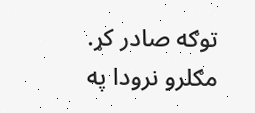توګه صادر کړ. مګلرو نرودا په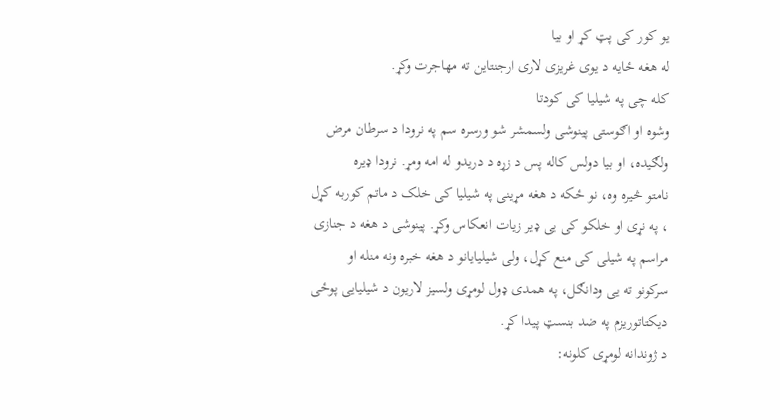یو کور کی پټ کړ او بیا
له هغه ځایه د یوی غریزی لاری ارجنتاین ته مهاجرت وکړ.
کله چی په شیلیا کی کودتا
وشوه او اګوستی پینوشی ولسمشر شو ورسره سم په نرودا د سرطان مرض
ولګیده، او بیا دولس کاله پس د زړه د دریدو له امه ومړ. نرودا ډیره
نامتو څیره وه، نو ځکه د هغه مړینی په شیلیا کی خلک د ماتم کوربه کړل
، په نړی او خلکو کی یی ډیر زیات انعکاس وکړ. پینوشی د هغه د جنازی
مراسم په شیلی کی منع کړل، ولی شیلیایانو د هغه خبره ونه منله او
سرکونو ته یی ودانګل، په همدی ډول لومړی ولسیز لاریون د شیلیایی پوځی
دیکتاتوریزم په ضد بنسټ پیدا کړ.
د ژوندانه لومړی کلونه: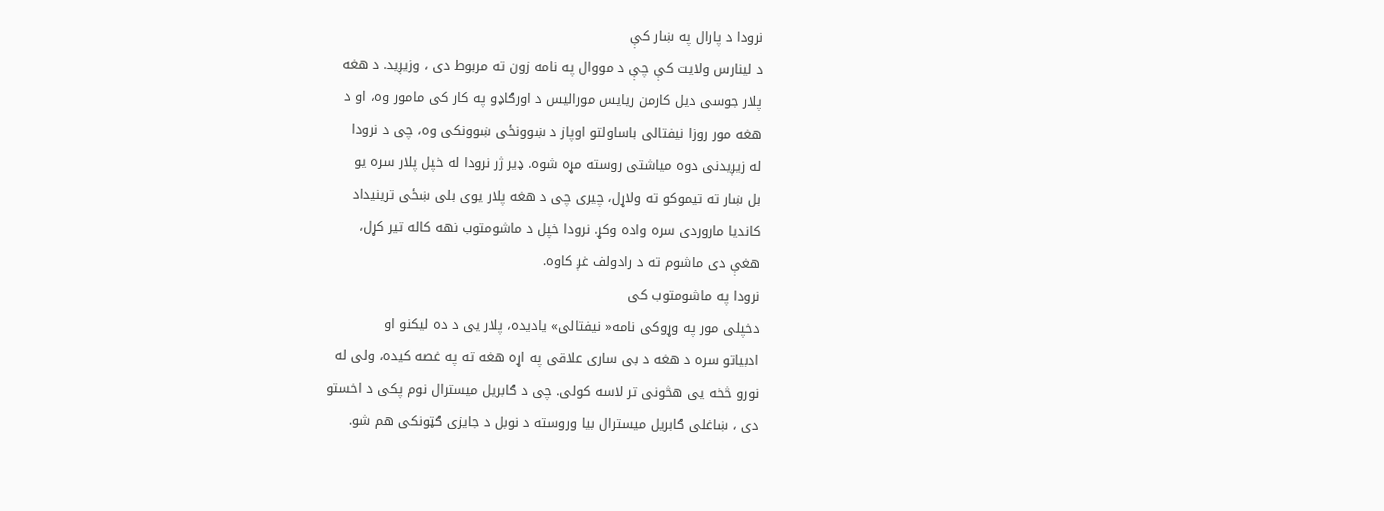نرودا د پارال په ښار کې
د لینارس ولایت کې چې د مووال په نامه زون ته مربوط دی ، وزیږید. د هغه
پلار جوسی دیل کارمن ریایس مورالیس د اورګاډو په کار کی مامور وه، او د
هغه مور روزا نیفتالی باساولتو اوپاز د ښوونځی ښوونکی وه، چی د نرودا
له زیږیدنی دوه میاشتی روسته مړه شوه. ډیر ژر نرودا له خپل پلار سره یو
بل ښار ته تیموکو ته ولاړل، چیری چی د هغه پلار یوی بلی ښځی ترینیداد
کاندیا ماروردی سره واده وکړ. نرودا خپل د ماشومتوب نهه کاله تیر کړل،
هغې دی ماشوم ته د رادولف غږ کاوه.
نرودا په ماشومتوب کی
دخپلی مور په وړوکی نامه« نیفتالی» یادیده، پلار یی د ده لیکنو او
ادبیاتو سره د هغه د بی ساری علاقی په اړه هغه ته په غصه کیده، ولی له
نورو څخه یی هڅونی تر لاسه کولی. چی د ګابریل میسترال نوم پکی د اخستو
دی ، ښاغلی ګابریل میسترال بیا وروسته د نوبل د جایزی ګټونکی هم شو.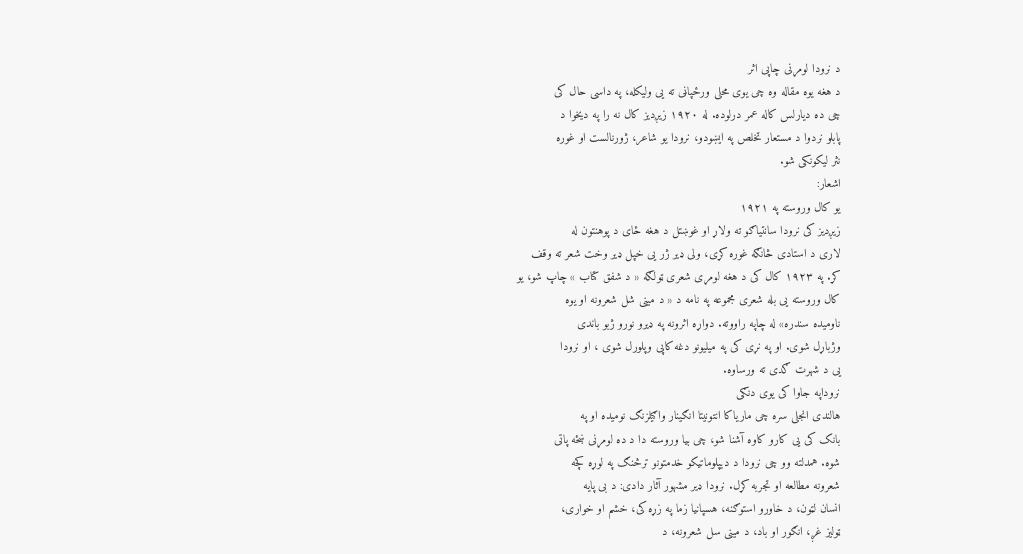د نرودا لومړنی چاپی اثر
د هغه یوه مقاله وه چی یوی محلی ورځپاڼی ته یی ولیکله، په داسی حال کی
چی ده دیارلس کاله عمر درلوده. له ۱۹۲۰ زیږدیز کال نه را په دیخوا د
پابلو نردوا د مستعار تخلص په ایښودو، نرودا یو شاعر، ژورنالست او غوره
نثر لیکونکی شو.
اشعار:
یو کال وروسته په ۱۹۲۱
زیږدیز کی نرودا سانتیاګو ته ولاړ او غوښتل د هغه ځای د پوهنتون له
لاری د استادی څانګه غوره کړی، ولی ډیر ژر یی خپل ډیر وخت شعر ته وقف
کړ. په ۱۹۲۳ کال کی د هغه لومړی شعری ټولګه « د شفق کتاب » چاپ شو، یو
کال وروسته یی بله شعری مجموعه په نامه د « د مینی شل شعرونه او یوه
ناومیده سندره» له چاپه راووته. دواړه اثرونه په ډیرو نورو ژبو باندی
وژباړل شوی. او په نړی کی په میلیونو دغه کاپی وپلورل شوی ، او نرودا
یی د شهرت ګدی ته ورساوه.
نروداپه جاوا کی یوی دنګی
هالندی انجلی سره چی ماریاکا انتونیتا انګینار واګیلزنګ نومیده او په
بانک کی یی کارو کاوه آشنا شو، چی بیا وروسته دا د ده لومړنی ښځه پاتی
شوه. همدلته وو چی نرودا د دیپلوماتیکو خدمتونو ترڅنګ په لوړه کچه
شعرونه مطالعه او تجربه کړل. نرودا ډیر مشهور آثار دادی: د بی پایه
انسان لټون، د خاورو استوګنه، هسپانیا زما په زړه کی، خشم او خواری،
ټولیز غږ، انګور او باد، د مینی سل شعرونه، د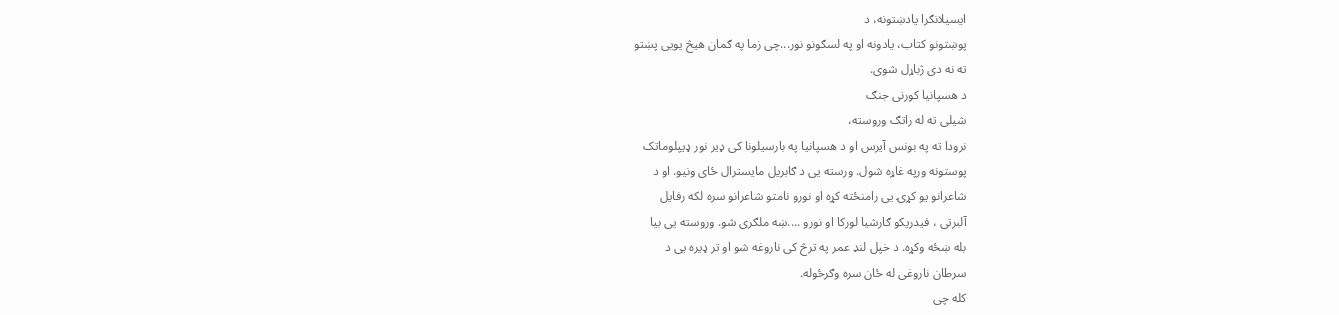ایسیلانګرا یادښتونه، د
پوښتونو کتاب، یادونه او په لسګونو نور...چی زما په ګمان هیڅ یویی پښتو
ته نه دی ژباړل شوی.
د هسپانیا کورنی جنګ
شیلی ته له راتګ وروسته،
نرودا ته په بونس آیرس او د هسپانیا په بارسیلونا کی ډیر نور ډیپلوماتک
پوستونه ورپه غاړه شول. ورسته یی د ګابریل مایسترال ځای ونیو. او د
شاعرانو یو کړۍ یی رامنځته کړه او نورو نامتو شاعرانو سره لکه رفایل
آلبرتی ، فیدریکو ګارشیا لورکا او نورو ....ښه ملګری شو. وروسته یی بیا
بله ښځه وکړه. د خپل لنډ عمر په ترڅ کی ناروغه شو او تر ډیره یی د
سرطان ناروغی له ځان سره وګرځوله.
کله چی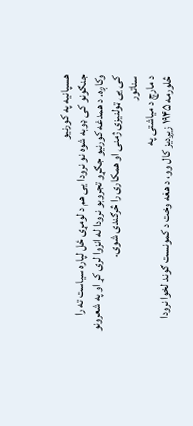هسپانیه په کورنیو
جنګونو کی ډوبه شوه نو نرودا یی هم د لومړی ځل لپاره سیاست ته را
وکاږه. د همدغه کورنیو جګړو تجروبو نرودا له انزوا لری کړ او په شعرونو
کی یی ټولنیزی ژمنی او همکاری را څرګندی شوی.
سناتور
د مارچ د میاشتی په
څلورمه ۱۹۴۵ زیږدیز کال وو، د هغه وخت د کمونست ګوند لخوا نرودا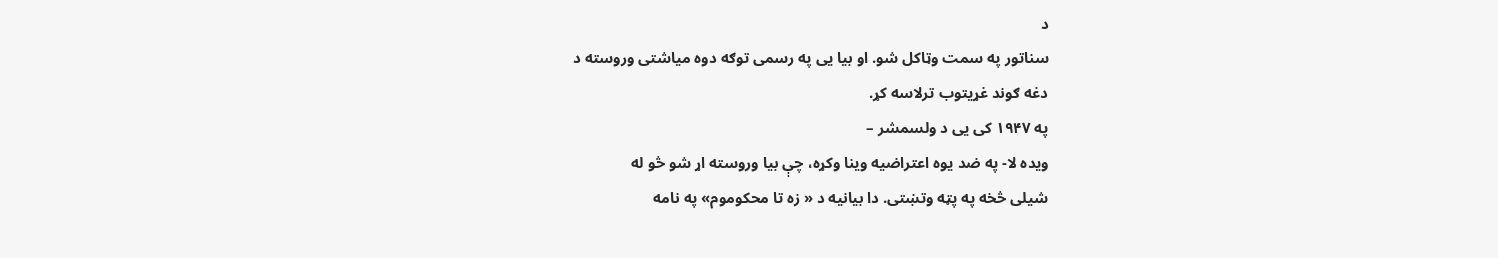د
سناتور په سمت وټاکل شو. او بیا یی په رسمی توګه دوه میاشتی وروسته د
دغه ګوند غړیتوب ترلاسه کړ.
په ۱۹۴۷ کی یی د ولسمشر –
ویده لا- په ضد یوه اعتراضیه وینا وکړه، چې بیا وروسته اړ شو څو له
شیلی څخه په پټه وتښتی. دا بیانیه د « زه تا محکوموم» په نامه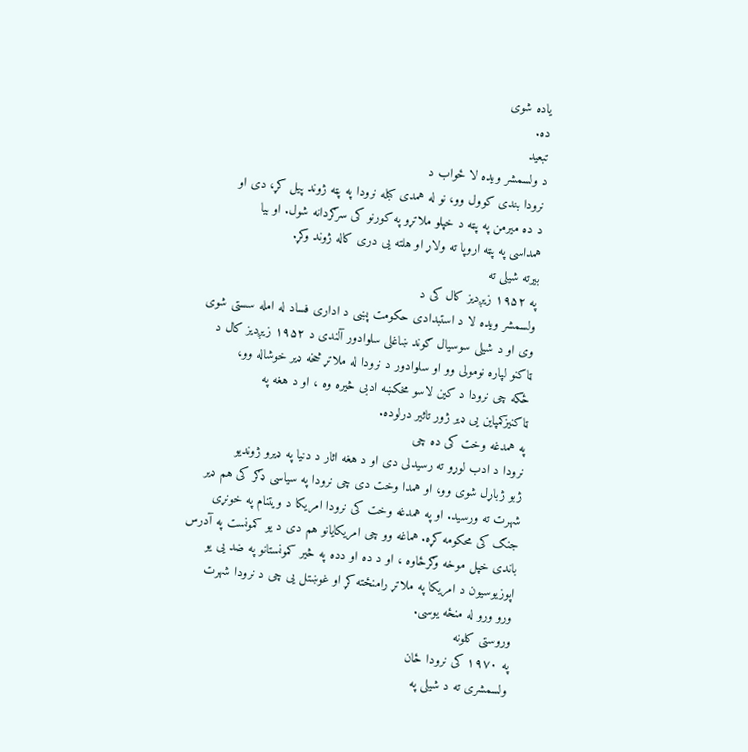یاده شوی
ده.
تبعید
د ولسمشر ویده لا ځواب د
نرودا بندی کوول وو، نو له همدی کبله نرودا په پټه ژوند پیل کړ، دی او
د ده میرمن په پټه د خپلو ملاتړو په کورنو کی سرګردانه شول. او بیا
همداسی په پټه اروپا ته ولاړ او هلته یی دری کاله ژوند وکړ.
بیرته شیلی ته
په ۱۹۵۲ زیږدیز کال کی د
ولسمشر ویده لا د استبدادی حکومت پښی د اداری فساد له امله سستی شوی
وی او د شیلی سوسیال ګوند ښاغلی سلوادور آلندی د ۱۹۵۲ زیږدیز کال د
ټاکنو لپاره نومولی وو او سلوادور د نرودا له ملاتړ څخه ډیر خوشاله وو،
ځکه چی نرودا د کین لاسو مخکښه ادبی څیره وه ، او د هغه په
ټاکنیزکمپاین یی ډیر ژور تاثیر درلوده.
په همدغه وخت کی ده چی
نرودا د ادب لوړو ته رسیدلی دی او د هغه اثار د دنیا په ډیرو ژوندیو
ژبو ژباړل شوی وو، او همدا وخت دی چی نرودا په سیاسی ډګر کی هم ډیر
شهرت ته ورسید. او په همدغه وخت کی نرودا امریکا د ویتنام په خونړی
جنګ کی محکومه کړه. هماغه وو چی امریکایانو هم دی د یو کمونست په آدرس
باندی خپل موخه وګرځاوه ، او د ده او دده په څیر کمونستانو په ضد یی یو
اپوزیوسیون د امریکا په ملاتړ رامنځته کړ او غوښتل یی چی د نرودا شهرت
ورو ورو له منځه یوسی.
وروستی کلونه
په ۱۹۷۰ کی نرودا ځان
ولسمشری ته د شیلی په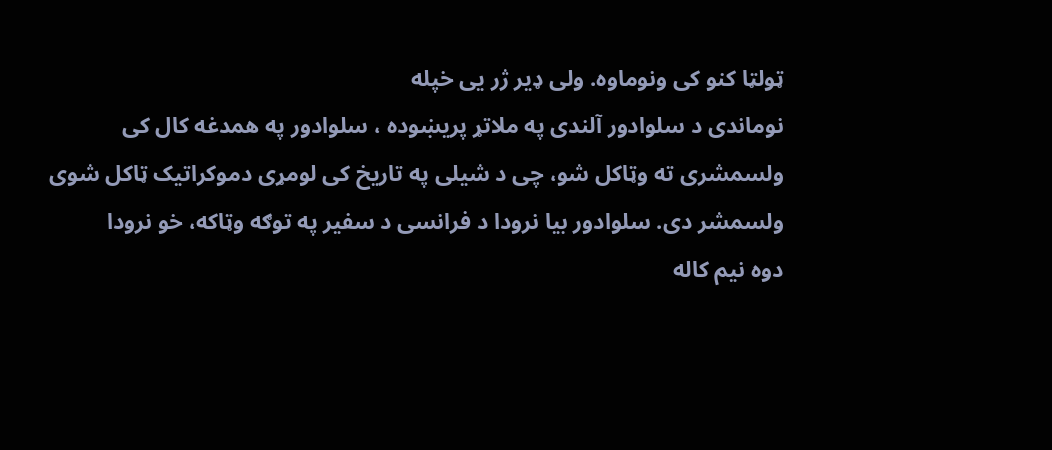ټولټا کنو کی ونوماوه. ولی ډیر ژر یی خپله
نوماندی د سلوادور آلندی په ملاتړ پریښوده ، سلوادور په همدغه کال کی
ولسمشری ته وټاکل شو، چی د شیلی په تاریخ کی لومړی دموکراتیک ټاکل شوی
ولسمشر دی. سلوادور بیا نرودا د فرانسی د سفیر په توګه وټاکه، خو نرودا
دوه نیم کاله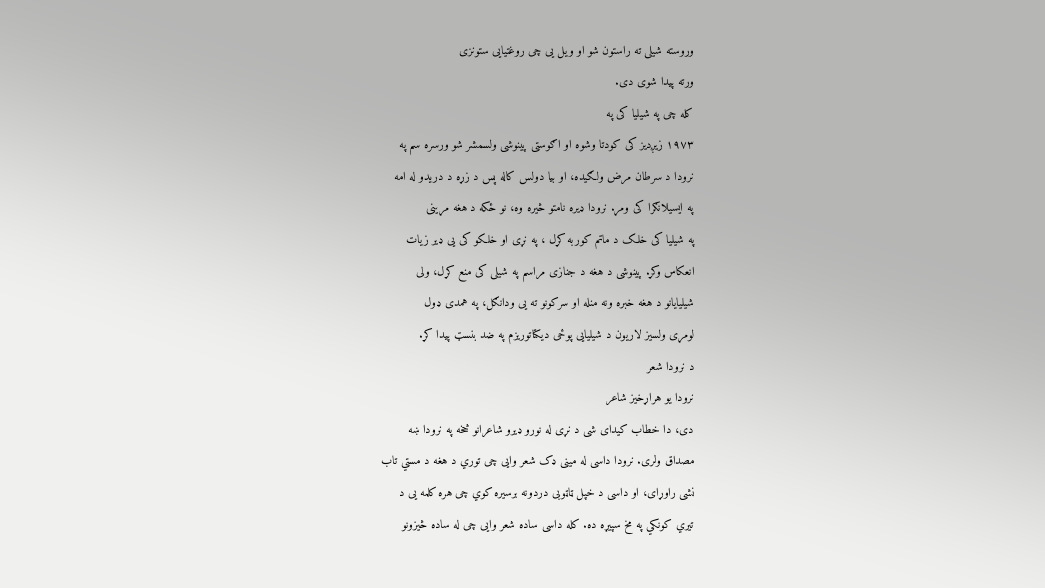وروسته شیلی ته راستون شو او ویل یی چی روغتیایی ستونزی
ورته پیدا شوی دی.
کله چی په شیلیا کی په
۱۹۷۳ زیږدیز کی کودتا وشوه او اګوستی پینوشی ولسمشر شو ورسره سم په
نرودا د سرطان مرض ولګیده، او بیا دولس کاله پس د زړه د دریدو له امه
په ایسیلانګرا کی ومړ. نرودا ډیره نامتو څیره وه، نو ځکه د هغه مړینی
په شیلیا کی خلک د ماتم کوربه کړل ، په نړی او خلکو کی یی ډیر زیات
انعکاس وکړ. پینوشی د هغه د جنازی مراسم په شیلی کی منع کړل، ولی
شیلیایانو د هغه خبره ونه منله او سرکونو ته یی ودانګل، په همدی ډول
لومړی ولسیز لاریون د شیلیایی پوځی دیکتاتوریزم په ضد بنسټ پیدا کړ.
د نرودا شعر
نرودا یو هراړخیز شاعر
دی، دا خطاب کیدای شی د نړی له نورو ډیرو شاعرانو څخه په نرودا ښه
مصداق ولری. نرودا داسی له مینی ډک شعر وایی چی توري د هغه د مستي تاب
نشی راوړای، او داسی د خپل ټاټوبی دردونه برسیره کوي چی هره کلمه یی د
تیري کونکي په مخ سپیړه ده. کله داسی ساده شعر وایی چی له ساده څیزونو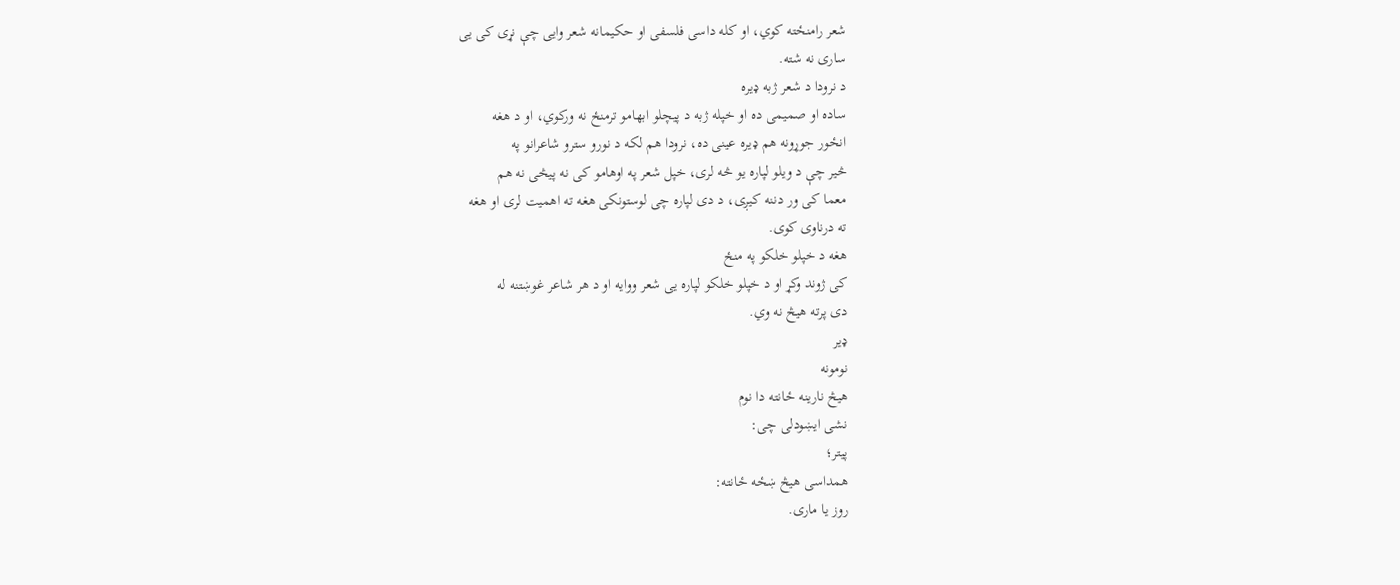شعر رامنځته کوي، او کله داسی فلسفی او حکیمانه شعر وایی چې نړی کی یی
ساری نه شته.
د نرودا د شعر ژبه ډیره
ساده او صمیمی ده او خپله ژبه د پیچلو ابهامو ترمنځ نه ورکوي، او د هغه
انځور جوړونه هم ډیره عینی ده، نرودا هم لکه د نورو سترو شاعرانو په
څیر چې د ویلو لپاره یو څه لری، خپل شعر په اوهامو کی نه پیڅی نه هم
معما کی ور دننه کیږی، د دی لپاره چی لوستونکی هغه ته اهمیت لری او هغه
ته درناوی کوی.
هغه د خپلو خلکو په منځ
کی ژوند وکړ او د خپلو خلکو لپاره یی شعر ووایه او د هر شاعر غوښتنه له
دی پرته هیڅ نه وي.
ډیر
نومونه
هیڅ نارینه ځانته دا نوم
نشی ایښودلی چی:
پیتر؛
همداسی هیڅ ښځه ځانته:
روز یا ماری.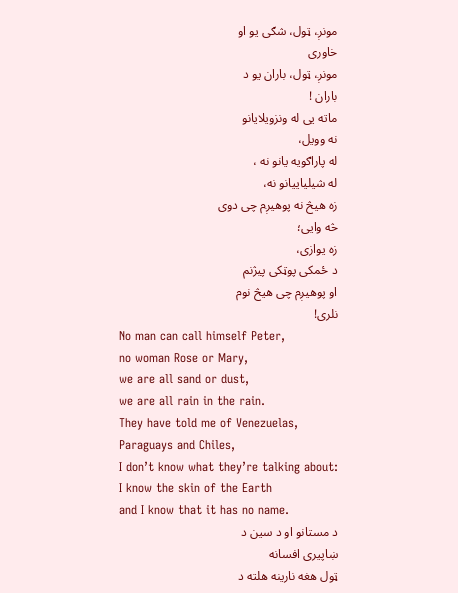مونږ، ټول، شګی یو او
خاوری
مونږ، ټول، باران یو د
باران !
ماته یی له ونزویلایانو
نه وویل،
له پاراګویه یانو نه ،
له شیلیاییانو نه،
زه هیڅ نه پوهیږم چی دوی
څه وایی؛
زه یوازی،
د ځمکی پوټکی پیژنم
او پوهیږم چی هیڅ نوم
نلری!
No man can call himself Peter,
no woman Rose or Mary,
we are all sand or dust,
we are all rain in the rain.
They have told me of Venezuelas,
Paraguays and Chiles,
I don’t know what they’re talking about:
I know the skin of the Earth
and I know that it has no name.
د مستانو او د سین د
ښاپیری افسانه
ټول هغه نارینه هلته د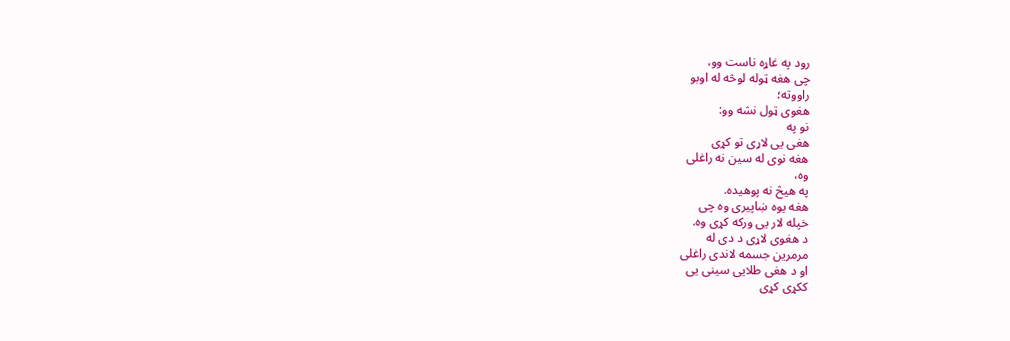رود په غاړه ناست وو،
چی هغه ټوله لوڅه له اوبو
راووته؛
هغوی ټول نشه وو:
نو په
هغی یی لاړی تو کړی
هغه نوی له سین نه راغلی
وه،
په هیڅ نه پوهیده.
هغه یوه ښاپیری وه چی
خپله لار یی ورکه کړی وه.
د هغوی لاړی د دی له
مرمرین جسمه لاندی راغلی
او د هغی طلایی سینی یی
ککړی کړی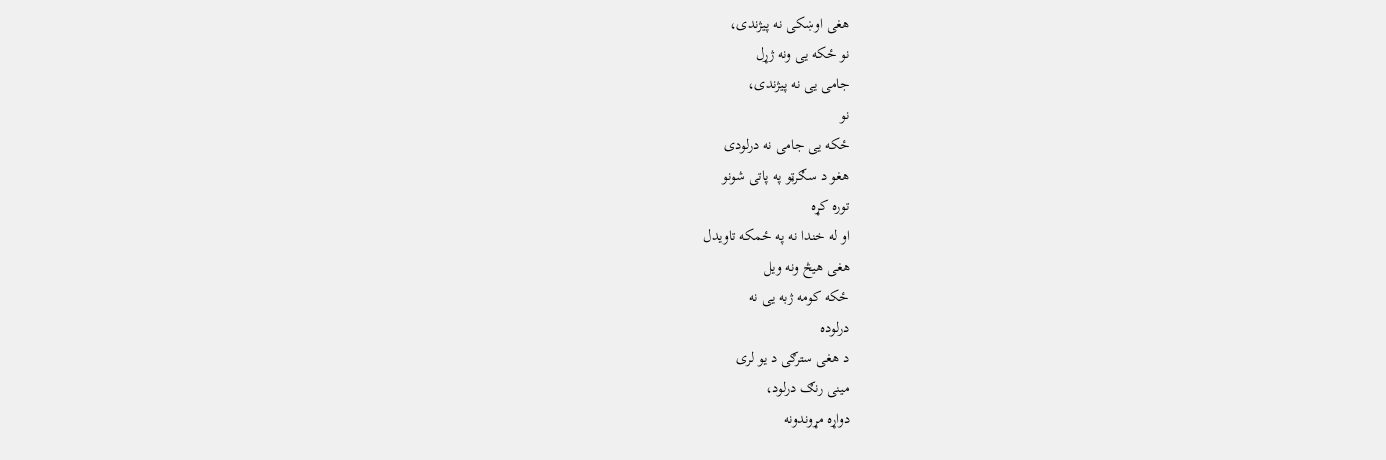هغی اوښکی نه پیژندی،
نو ځکه یی ونه ژړل
جامی یی نه پیژندی،
نو
ځکه یی جامی نه درلودی
هغو د سګرټو په پاتی شونو
توره کړه
او له خندا نه په ځمکه تاویدل
هغی هیڅ ونه ویل
ځکه کومه ژبه یی نه
درلوده
د هغی سترګی د یو لری
مینی رنګ درلود،
دواړه مړوندونه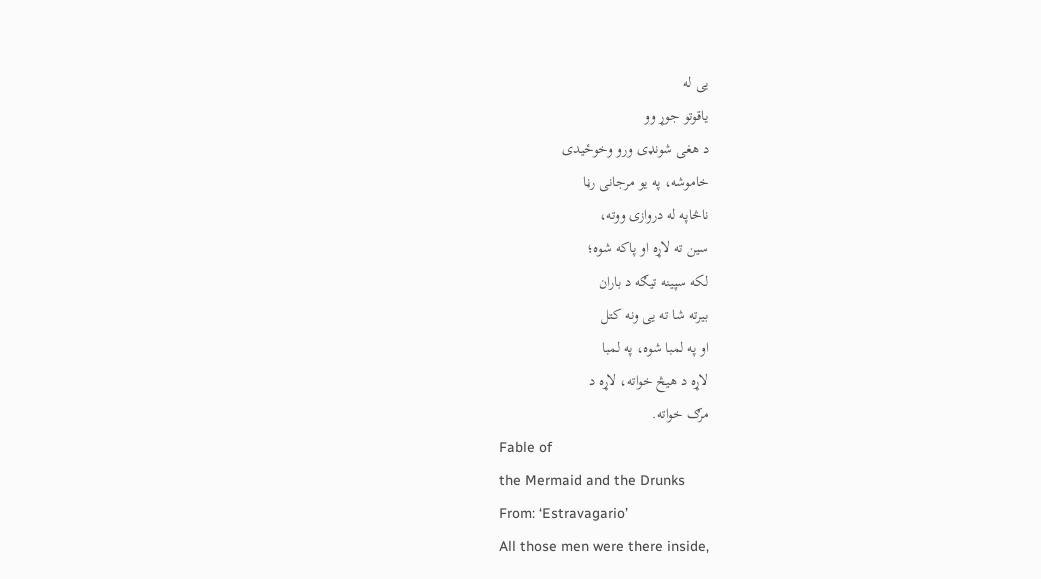یی له
یاقوتو جوړ وو
د هغی شونډی ورو وخوځیدی
خاموشه، په یو مرجانی رڼا
ناڅاپه له دروازی ووته،
سین ته لاړه او پاکه شوه؛
لکه سپینه تیګه د باران
بیرته شا ته یی ونه کتل
او په لمبا شوه، په لمبا
لاړه د هیڅ خواته، لاړه د
مرګ خواته.
Fable of
the Mermaid and the Drunks
From: ‘Estravagario’
All those men were there inside,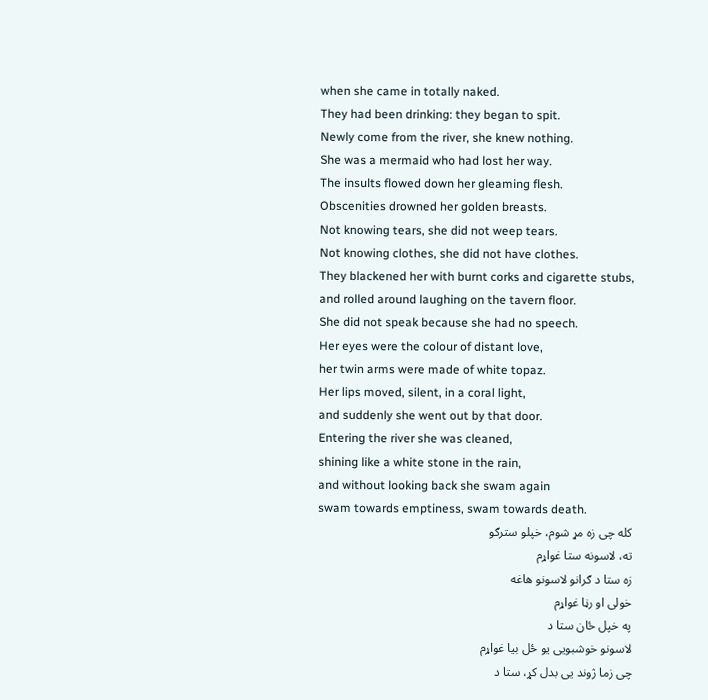when she came in totally naked.
They had been drinking: they began to spit.
Newly come from the river, she knew nothing.
She was a mermaid who had lost her way.
The insults flowed down her gleaming flesh.
Obscenities drowned her golden breasts.
Not knowing tears, she did not weep tears.
Not knowing clothes, she did not have clothes.
They blackened her with burnt corks and cigarette stubs,
and rolled around laughing on the tavern floor.
She did not speak because she had no speech.
Her eyes were the colour of distant love,
her twin arms were made of white topaz.
Her lips moved, silent, in a coral light,
and suddenly she went out by that door.
Entering the river she was cleaned,
shining like a white stone in the rain,
and without looking back she swam again
swam towards emptiness, swam towards death.
کله چی زه مړ شوم، خپلو سترګو
ته، لاسونه ستا غواړم
زه ستا د ګرانو لاسونو هاغه
خولی او رڼا غواړم
په خپل ځان ستا د
لاسونو خوشبویی یو ځل بیا غواړم
چی زما ژوند یی بدل کړ، ستا د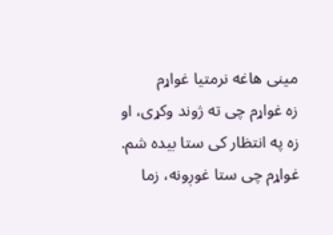مینی هاغه نرمتیا غواړم
زه غواړم چی ته ژوند وکړی، او
زه په انتظار کی ستا بیده شم.
غواړم چی ستا غوږونه، زما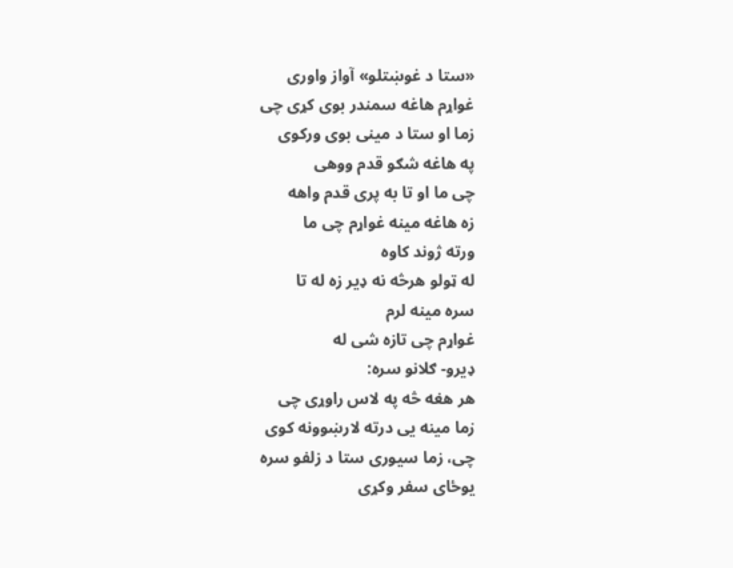«ستا د غوښتلو» آواز واوری
غواړم هاغه سمندر بوی کړی چی
زما او ستا د مینی بوی ورکوی
په هاغه شګو قدم ووهی
چی ما او تا به پری قدم واهه
زه هاغه مینه غواړم چی ما
ورته ژوند کاوه
له ټولو هرڅه نه ډیر زه له تا
سره مینه لرم
غواړم چی تازه شی له
ډیرو- ګلانو سره:
هر هغه څه په لاس راوړی چی
زما مینه یی درته لارښوونه کوی
چی، زما سیوری ستا د زلفو سره
یوځای سفر وکړی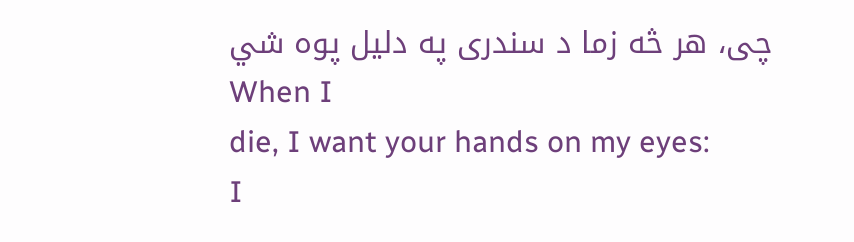چی، هر څه زما د سندری په دلیل پوه شي
When I
die, I want your hands on my eyes:
I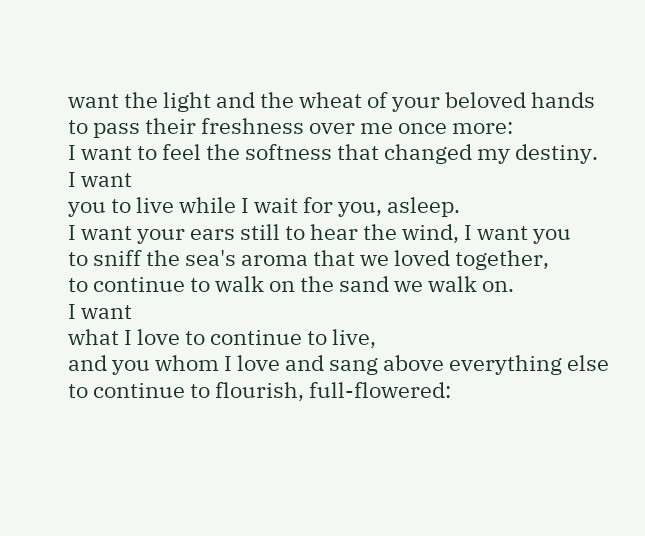want the light and the wheat of your beloved hands
to pass their freshness over me once more:
I want to feel the softness that changed my destiny.
I want
you to live while I wait for you, asleep.
I want your ears still to hear the wind, I want you
to sniff the sea's aroma that we loved together,
to continue to walk on the sand we walk on.
I want
what I love to continue to live,
and you whom I love and sang above everything else
to continue to flourish, full-flowered: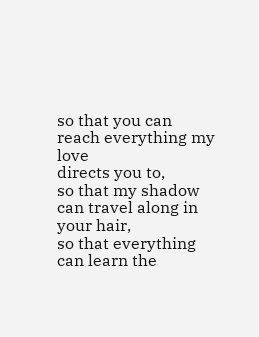so that you can reach everything my love
directs you to,
so that my shadow can travel along in your hair,
so that everything can learn the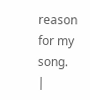reason for my song. |